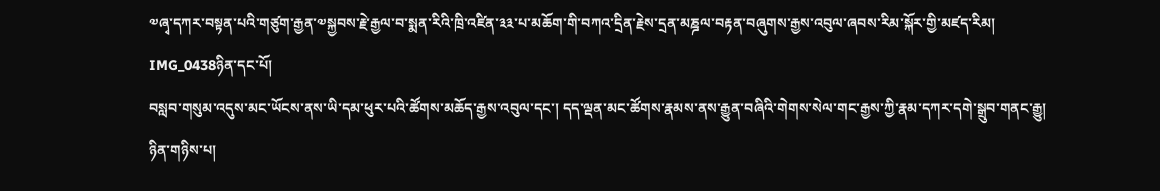༧ཞྭ་དཀར་བསྟན་པའི་གཙུག་རྒྱན་༧སྐྱབས་རྗེ་རྒྱལ་བ་སྨན་རིའི་ཁྲི་འཛིན་༣༣་པ་མཆོག་གི་བཀའ་དྲིན་རྗེས་དྲན་མཎྜལ་བརྟན་བཞུགས་རྒྱས་འབུལ་ཞབས་རིམ་སྐོར་གྱི་མཛད་རིམ།
IMG_0438ཉིན་དང་པོ།
བསླབ་གསུམ་འདུས་མང་ཡོངས་ནས་ཡི་དམ་ཕུར་པའི་ཚོགས་མཆོད་རྒྱས་འབུལ་དང་། དད་ལྡན་མང་ཚོགས་རྣམས་ནས་རྒྱུན་བཞིའི་གེགས་སེལ་གང་རྒྱས་ཀྱི་རྣམ་དཀར་དགེ་སྒྲུབ་གནང་རྒྱུ།
ཉིན་གཉིས་པ།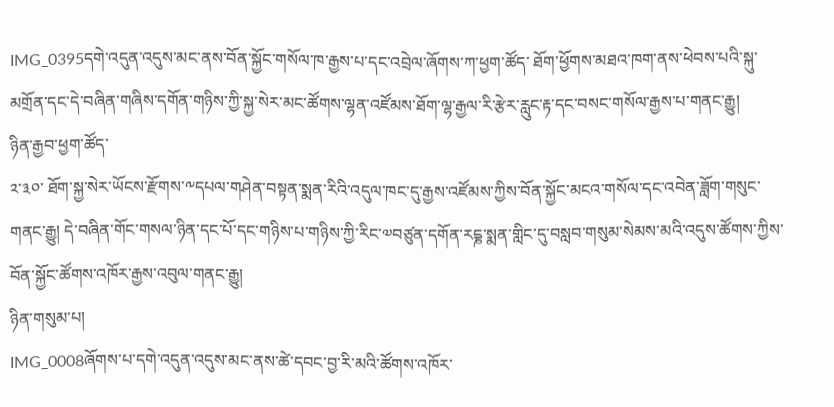IMG_0395དགེ་འདུན་འདུས་མང་ནས་བོན་སྐྱོང་གསོལ་ཁ་རྒྱས་པ་དང་འབྲེལ་ཞོགས་ཀ་ཕྱག་ཚོད་ ཐོག་ཕྱོགས་མཐའ་ཁག་ནས་ཕེབས་པའི་སྐུ་མགྲོན་དང་དེ་བཞིན་གཞིས་དགོན་གཉིས་ཀྱི་སྐྱ་སེར་མང་ཚོགས་ལྷན་འཛོམས་ཐོག་ལྷ་རྒྱལ་རི་རྩེར་རླུང་རྟ་དང་བསང་གསོལ་རྒྱས་པ་གནང་རྒྱུ།
ཉིན་རྒྱབ་ཕྱག་ཚོད་
༢་༣༠་ ཐོག་སྐྱ་སེར་ཡོངས་རྫོགས་༸དཔལ་གཤེན་བསྟན་སྨན་རིའི་འདུལ་ཁང་དུ་རྒྱས་འཛོམས་ཀྱིས་བོན་སྐྱོང་མངའ་གསོལ་དང་འབེན་ཟློག་གསུང་གནང་རྒྱུ། དེ་བཞིན་གོང་གསལ་ཉིན་དང་པོ་དང་གཉིས་པ་གཉིས་ཀྱི་རིང་༧བཙུན་དགོན་རདྞ་སྨན་གླིང་དུ་བསླབ་གསུམ་སེམས་མའི་འདུས་ཚོགས་ཀྱིས་བོན་སྐྱོང་ཚོགས་འཁོར་རྒྱས་འབུལ་གནང་རྒྱུ།
ཉིན་གསུམ་པ།
IMG_0008ཞོགས་པ་དགེ་འདུན་འདུས་མང་ནས་ཚེ་དབང་བྱ་རི་མའི་ཚོགས་འཁོར་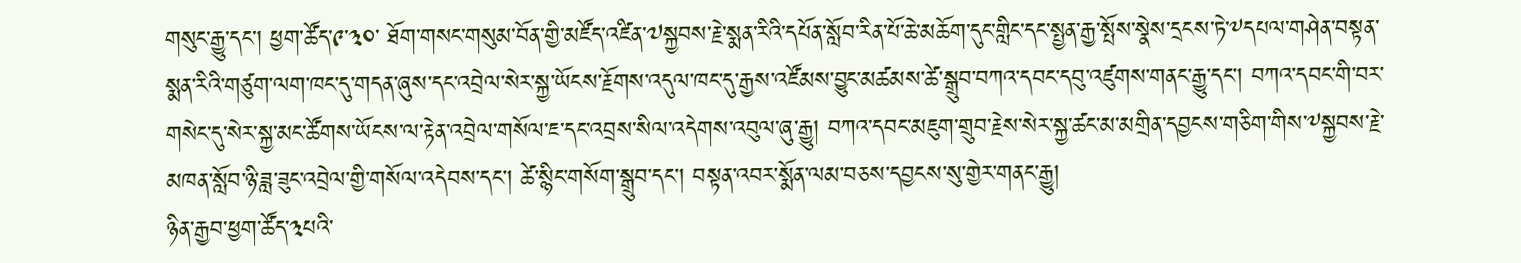གསུང་རྒྱུ་དང་། ཕྱག་ཚོད་༩་༣༠་ ཐོག་གསང་གསུམ་བོན་གྱི་མཛོད་འཛིན་༧སྐྱབས་རྗེ་སྨན་རིའི་དཔོན་སློབ་རིན་པོ་ཆེ་མཆོག་དུང་གླིང་དང་སྤྱན་རྒྱ་སྤོས་སྣེས་དྲངས་ཏེ་༸དཔལ་གཤེན་བསྟན་སྨན་རིའི་གཙུག་ལག་ཁང་དུ་གདན་ཞུས་དང་འབྲེལ་སེར་སྐྱ་ཡོངས་རྗོགས་འདུལ་ཁང་དུ་རྒྱས་འཛོམས་བྱུང་མཚམས་ཚེ་སྒྲུབ་བཀའ་དབང་དབུ་འཛུགས་གནང་རྒྱུ་དང་། བཀའ་དབང་གི་བར་གསེང་དུ་སེར་སྐྱ་མང་ཚོགས་ཡོངས་ལ་རྟེན་འབྲེལ་གསོལ་ཇ་དང་འབྲས་སིལ་འདེགས་འབུལ་ཞུ་རྒྱུ། བཀའ་དབང་མཇུག་གྲུབ་རྗེས་སེར་སྐྱ་ཚང་མ་མགྲིན་དབྱངས་གཅིག་གིས་༸སྐྱབས་རྗེ་མཁན་སློབ་ཉི་ཟླ་ཟུང་འབྲེལ་གྱི་གསོལ་འདེབས་དང་། ཚེ་སྙིང་གསོག་སྒྲུབ་དང་། བསྟན་འབར་སྨོན་ལམ་བཅས་དབྱངས་སུ་གྱེར་གནང་རྒྱུ།
ཉིན་རྒྱབ་ཕྱག་ཚོད་༣པའི་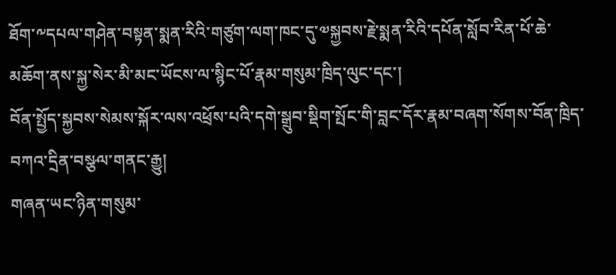ཐོག་༸དཔལ་གཤེན་བསྟན་སྨན་རིའི་གཙུག་ལག་ཁང་དུ་༧སྐྱབས་རྗེ་སྨན་རིའི་དཔོན་སློབ་རིན་པོ་ཆེ་མཆོག་ནས་སྐྱ་སེར་མི་མང་ཡོངས་ལ་སྙིང་པོ་རྣམ་གསུམ་ཁྲིད་ལུང་དང་།
བོན་སྤྱོད་སྐྱབས་སེམས་སྐོར་ལས་འཕྲོས་པའི་དགེ་སྒྲུབ་སྡིག་སྤོང་གི་བླང་དོར་རྣམ་བཞག་སོགས་བོན་ཁྲིད་བཀའ་དྲིན་བསྩལ་གནང་རྒྱུ།
གཞན་ཡང་ཉིན་གསུམ་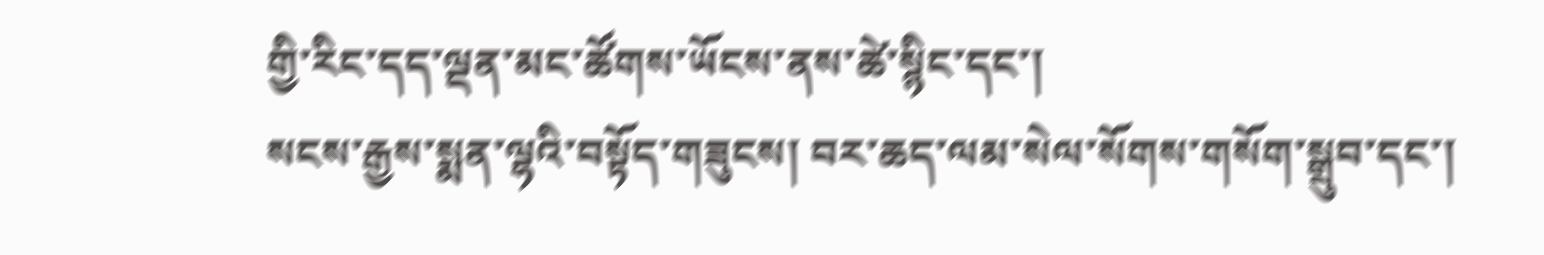གྱི་རིང་དད་ལྡན་མང་ཚོགས་ཡོངས་ནས་ཚེ་སྙིང་དང་།
སངས་རྒྱས་སྨན་ལྷའི་བསྟོད་གཟུངས། བར་ཆད་ལམ་སེལ་སོགས་གསོག་སྒྲུབ་དང་།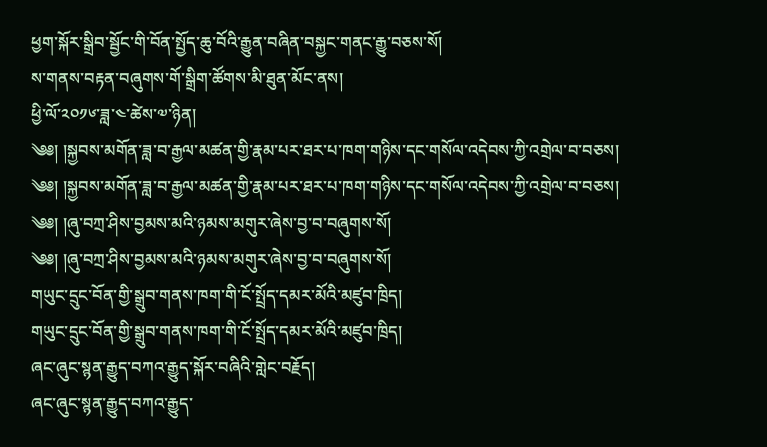ཕྱག་སྐོར་སྒྲིབ་སྦྱོང་གི་བོན་སྤྱོད་ཆུ་བོའི་རྒྱུན་བཞིན་བསྐྱང་གནང་རྒྱུ་བཅས་སོ།
ས་གནས་བརྟན་བཞུགས་གོ་སྒྲིག་ཚོགས་མི་ཐུན་མོང་ནས།
ཕྱི་ལོ་༢༠༡༦་ཟླ་༤་ཚེས་༧་ཉིན།
༄༅། །སྐྱབས་མགོན་ཟླ་བ་རྒྱལ་མཚན་གྱི་རྣམ་པར་ཐར་པ་ཁག་གཉིས་དང་གསོལ་འདེབས་ཀྱི་འགྲེལ་བ་བཅས།
༄༅། །སྐྱབས་མགོན་ཟླ་བ་རྒྱལ་མཚན་གྱི་རྣམ་པར་ཐར་པ་ཁག་གཉིས་དང་གསོལ་འདེབས་ཀྱི་འགྲེལ་བ་བཅས།
༄༅། །ཞུ་བཀྲ་ཤིས་བྱམས་མའི་ཉམས་མགུར་ཞེས་བྱ་བ་བཞུགས་སོ།
༄༅། །ཞུ་བཀྲ་ཤིས་བྱམས་མའི་ཉམས་མགུར་ཞེས་བྱ་བ་བཞུགས་སོ།
གཡུང་དྲུང་བོན་གྱི་སྒྲུབ་གནས་ཁག་གི་ངོ་སྤྲོད་དམར་མོའི་མཛུབ་ཁྲིད།
གཡུང་དྲུང་བོན་གྱི་སྒྲུབ་གནས་ཁག་གི་ངོ་སྤྲོད་དམར་མོའི་མཛུབ་ཁྲིད།
ཞང་ཞུང་སྙན་རྒྱུད་བཀའ་རྒྱུད་སྐོར་བཞིའི་གླེང་བརྗོད།
ཞང་ཞུང་སྙན་རྒྱུད་བཀའ་རྒྱུད་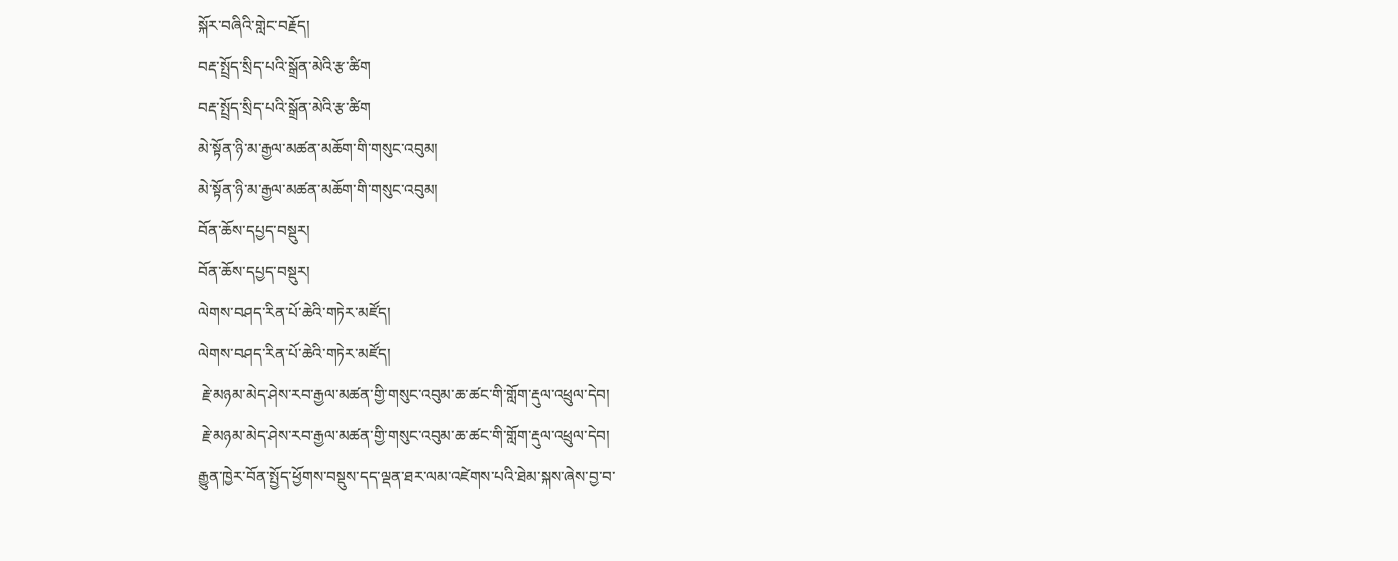སྐོར་བཞིའི་གླེང་བརྗོད།
བརྡ་སྤྲོད་སྲིད་པའི་སྒྲོན་མེའི་རྩ་ཚིག
བརྡ་སྤྲོད་སྲིད་པའི་སྒྲོན་མེའི་རྩ་ཚིག
མེ་སྟོན་ཉི་མ་རྒྱལ་མཚན་མཆོག་གི་གསུང་འབུམ།
མེ་སྟོན་ཉི་མ་རྒྱལ་མཚན་མཆོག་གི་གསུང་འབུམ།
བོན་ཆོས་དཔྱད་བསྡུར།
བོན་ཆོས་དཔྱད་བསྡུར།
ལེགས་བཤད་རིན་པོ་ཆེའི་གཏེར་མཛོད།
ལེགས་བཤད་རིན་པོ་ཆེའི་གཏེར་མཛོད།
 རྗེ་མཉམ་མེད་ཤེས་རབ་རྒྱལ་མཚན་གྱི་གསུང་འབུམ་ཆ་ཚང་གི་གློག་རྡུལ་འཕྲུལ་དེབ།
 རྗེ་མཉམ་མེད་ཤེས་རབ་རྒྱལ་མཚན་གྱི་གསུང་འབུམ་ཆ་ཚང་གི་གློག་རྡུལ་འཕྲུལ་དེབ།
རྒྱུན་ཁྱེར་བོན་སྤྱོད་ཕྱོགས་བསྡུས་དད་ལྡན་ཐར་ལམ་འཛེགས་པའི་ཐེམ་སྐས་ཞེས་བྱ་བ་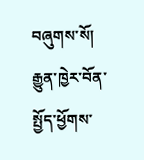བཞུགས་སོ།
རྒྱུན་ཁྱེར་བོན་སྤྱོད་ཕྱོགས་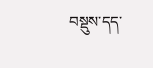བསྡུས་དད་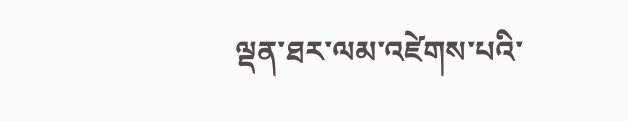ལྡན་ཐར་ལམ་འཛེགས་པའི་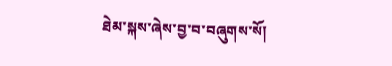ཐེམ་སྐས་ཞེས་བྱ་བ་བཞུགས་སོ།